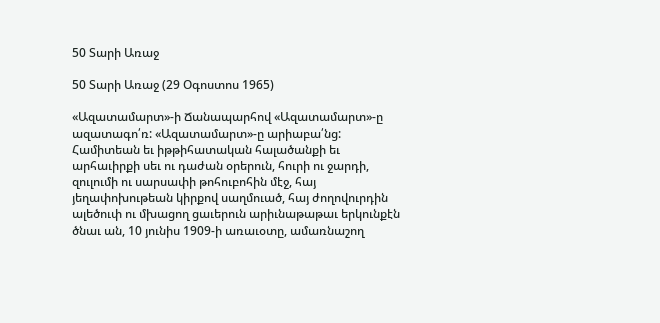50 Տարի Առաջ

50 Տարի Առաջ (29 Օգոստոս 1965)

«Ազատամարտ»-ի Ճանապարհով «Ազատամարտ»-ը ազատագո՛ռ: «Ազատամարտ»-ը արիաբա՛նց: Համիտեան եւ իթթիհատական հալածանքի եւ արհաւիրքի սեւ ու դաժան օրերուն, հուրի ու ջարդի, զուլումի ու սարսափի թոհուբոհին մէջ, հայ յեղափոխութեան կիրքով սաղմուած, հայ ժողովուրդին ալեծուփ ու մխացող ցաւերուն արիւնաթաթաւ երկունքէն ծնաւ ան, 10 յունիս 1909-ի առաւօտը, ամառնաշող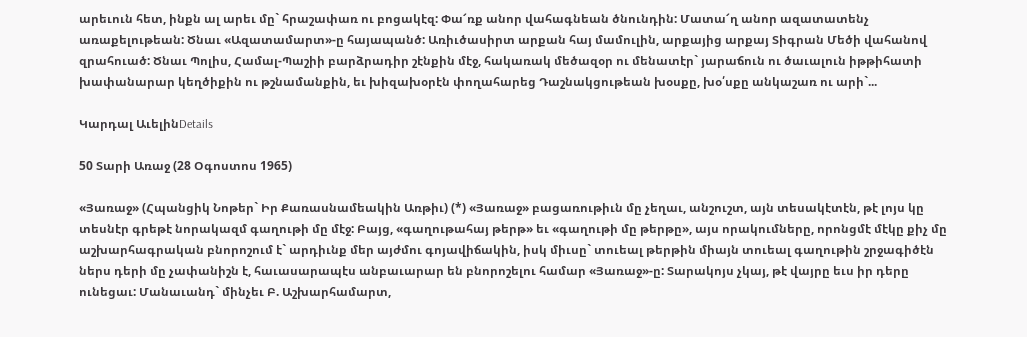արեւուն հետ, ինքն ալ արեւ մը` հրաշափառ ու բոցակէզ: Փա՜ռք անոր վահագնեան ծնունդին: Մատա՜ղ անոր ազատատենչ առաքելութեան: Ծնաւ «Ազատամարտ»-ը հայապանծ: Առիւծասիրտ արքան հայ մամուլին, արքայից արքայ Տիգրան Մեծի վահանով զրահուած: Ծնաւ Պոլիս, Համալ-Պաշիի բարձրադիր շէնքին մէջ, հակառակ մեծազօր ու մենատէր` յարաճուն ու ծաւալուն իթթիհատի խափանարար կեղծիքին ու թշնամանքին, եւ խիզախօրէն փողահարեց Դաշնակցութեան խօսքը, խօ՛սքը անկաշառ ու արի`...

Կարդալ ԱւելինDetails

50 Տարի Առաջ (28 Օգոստոս 1965)

«Յառաջ» (Հպանցիկ Նոթեր` Իր Քառասնամեակին Առթիւ) (*) «Յառաջ» բացառութիւն մը չեղաւ, անշուշտ, այն տեսակէտէն, թէ լոյս կը տեսնէր գրեթէ նորակազմ գաղութի մը մէջ: Բայց, «գաղութահայ թերթ» եւ «գաղութի մը թերթը», այս որակումները, որոնցմէ մէկը քիչ մը աշխարհագրական բնորոշում է` արդիւնք մեր այժմու գոյավիճակին, իսկ միւսը` տուեալ թերթին միայն տուեալ գաղութին շրջագիծէն ներս դերի մը չափանիշն է, հաւասարապէս անբաւարար են բնորոշելու համար «Յառաջ»-ը: Տարակոյս չկայ, թէ վայրը եւս իր դերը ունեցաւ: Մանաւանդ` մինչեւ Բ. Աշխարհամարտ,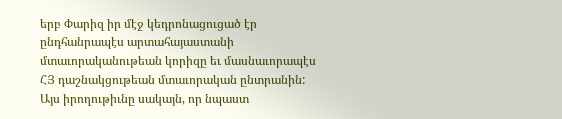երբ Փարիզ իր մէջ կեդրոնացուցած էր ընդհանրապէս արտահայաստանի մտաւորականութեան կորիզը եւ մասնաւորապէս ՀՅ դաշնակցութեան մտաւորական ընտրանին: Այս իրողութիւնը սակայն, որ նպաստ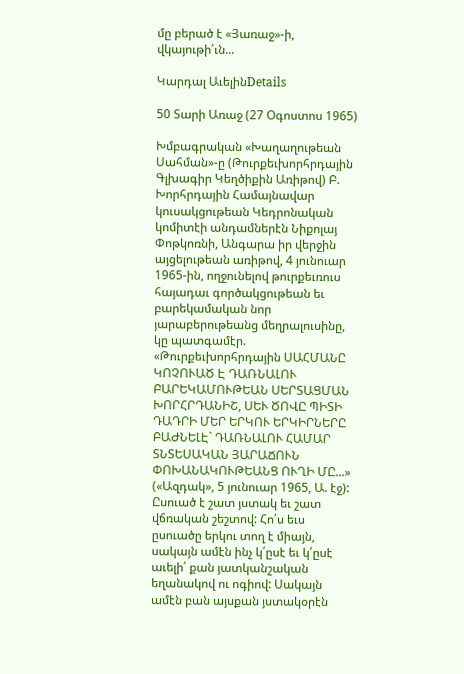մը բերած է «Յառաջ»-ի, վկայութի՛ւն...

Կարդալ ԱւելինDetails

50 Տարի Առաջ (27 Օգոստոս 1965)

Խմբագրական «Խաղաղութեան Սահման»-ը (Թուրքեւխորհրդային Գլխագիր Կեղծիքին Առիթով) Բ. Խորհրդային Համայնավար կուսակցութեան Կեդրոնական կոմիտէի անդամներէն Նիքոլայ Փոթկոռնի, Անգարա իր վերջին այցելութեան առիթով, 4 յունուար 1965-ին, ողջունելով թուրքեւռուս հայադաւ գործակցութեան եւ բարեկամական նոր յարաբերութեանց մեղրալուսինը, կը պատգամէր. «Թուրքեւխորհրդային ՍԱՀՄԱՆԸ ԿՈՉՈՒԱԾ Է ԴԱՌՆԱԼՈՒ ԲԱՐԵԿԱՄՈՒԹԵԱՆ ՍԵՐՏԱՑՄԱՆ ԽՈՐՀՐԴԱՆԻՇ, ՍԵՒ ԾՈՎԸ ՊԻՏԻ ԴԱԴՐԻ ՄԵՐ ԵՐԿՈՒ ԵՐԿԻՐՆԵՐԸ ԲԱԺՆԵԼԷ` ԴԱՌՆԱԼՈՒ ՀԱՄԱՐ ՏՆՏԵՍԱԿԱՆ ՅԱՐԱՃՈՒՆ ՓՈԽԱՆԱԿՈՒԹԵԱՆՑ ՈՒՂԻ ՄԸ...» («Ազդակ», 5 յունուար 1965, Ա. էջ): Ըսուած է շատ յստակ եւ շատ վճռական շեշտով: Հո՛ս եւս ըսուածը երկու տող է միայն, սակայն ամէն ինչ կ՛ըսէ եւ կ՛ըսէ աւելի՛ քան յատկանշական եղանակով ու ոգիով: Սակայն ամէն բան այսքան յստակօրէն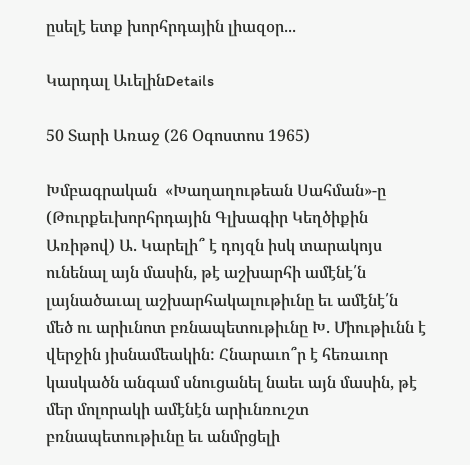ըսելէ ետք խորհրդային լիազօր...

Կարդալ ԱւելինDetails

50 Տարի Առաջ (26 Օգոստոս 1965)

Խմբագրական  «Խաղաղութեան Սահման»-ը (Թուրքեւխորհրդային Գլխագիր Կեղծիքին Առիթով) Ա. Կարելի՞ է դոյզն իսկ տարակոյս ունենալ այն մասին, թէ աշխարհի ամէնէ՛ն լայնածաւալ աշխարհակալութիւնը եւ ամէնէ՛ն մեծ ու արիւնոտ բռնապետութիւնը Խ. Միութիւնն է վերջին յիսնամեակին: Հնարաւո՞ր է հեռաւոր կասկածն անգամ սնուցանել նաեւ այն մասին, թէ մեր մոլորակի ամէնէն արիւնռուշտ բռնապետութիւնը եւ անմրցելի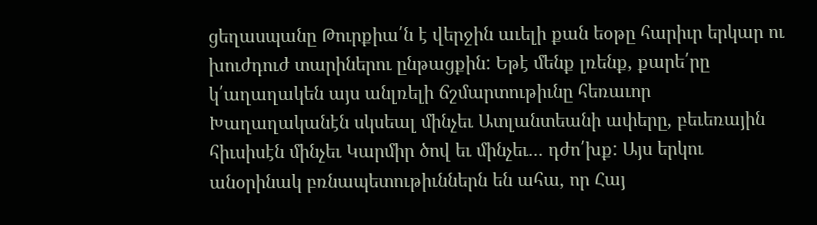ցեղասպանը Թուրքիա՛ն է վերջին աւելի քան եօթը հարիւր երկար ու խուժդուժ տարիներու ընթացքին: Եթէ մենք լռենք, քարե՛րը կ՛աղաղակեն այս անլռելի ճշմարտութիւնը հեռաւոր Խաղաղականէն սկսեալ մինչեւ Ատլանտեանի ափերը, բեւեռային հիւսիսէն մինչեւ Կարմիր ծով եւ մինչեւ... դժո՛խք: Այս երկու անօրինակ բռնապետութիւններն են ահա, որ Հայ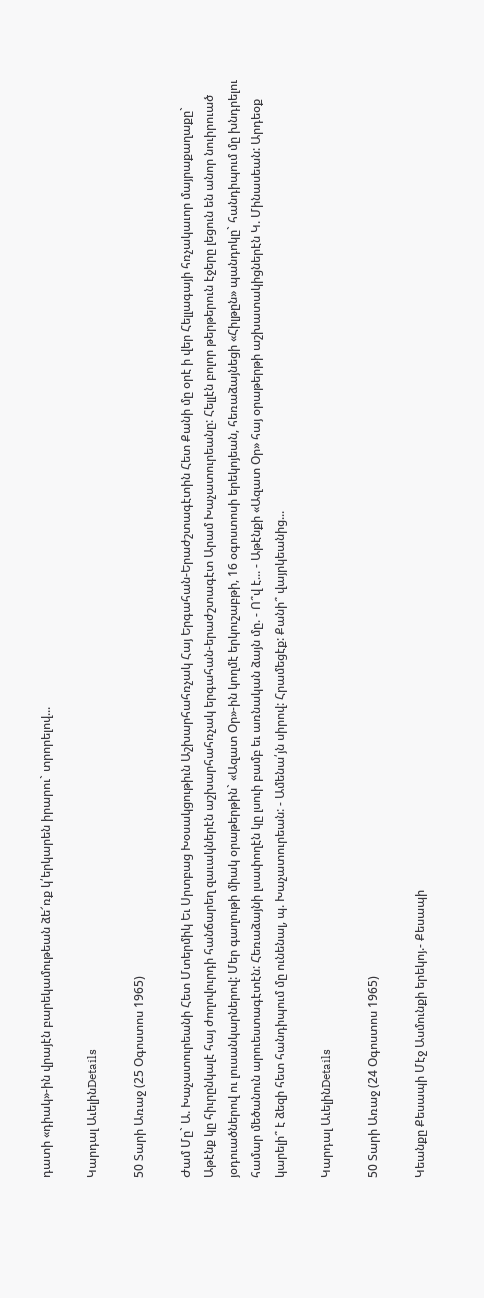դատի «դիակ»-ին վրայէն բարեկամութեան ձե՜ռք կ՛երկարեն իրարու` տրորելով...

Կարդալ ԱւելինDetails

50 Տարի Առաջ (25 Օգոստոս 1965)

Ժամ Մը` Ա. Խաչատուրեանի Հետ Մտերմիկ Եւ Սրտբաց Խօսակցութիւն Աշխարհահռչակ Հայ Երգահան-Երաժշտագէտին Հետ Քանի մը օրէ ի վեր Հելլագայի հռչակաւոր մայրաքաղաքը` Աթէնք կը հիւրընկալէ հայ ժողովուրդի հանճարեղ զաւակներէն աշխարհահռչակ երգահան-երաժշտագէտ Արամ Խաչատուրեանը: Հելլէն բոլոր թերթերուն էջերը լեցուն են անոր նուիրուած յօդուածներով ու լուսանկարներով: Մեր գաղութի միակ օրաթերթին` «Ազատ Օր»-ին կողմէ երկուշաբթի, 16 օգոստոսի երեկոյեան, հեռաձայնեցի «Հիլթըն» պանդոկը` հանդիպում մը խնդրելու համար մեծանուն արուեստագէտէն: Հեռաձայնի լսափողէն կը լսուի բամբ եւ առնական ձայն մը. - Ո՞վ է... - Աթէնքի «Ազատ Օր» հայ օրաթերթի աշխատակիցներէն Կ. Մինասեան: Արդեօք կարելի՞ է ձեզի հետ հանդիպում մը ունենալ, պ. Խաչատուրեան: - Ամենա՛յն սիրով: Հրամեցէք: Քանի՞ վայրկեանից...

Կարդալ ԱւելինDetails

50 Տարի Առաջ (24 Օգոստոս 1965)

Կեանքը Քեսապի Մէջ Ասմունքի երեկոյ.- Քեսապի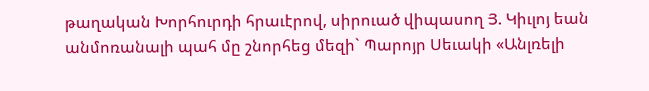թաղական Խորհուրդի հրաւէրով, սիրուած վիպասող Յ. Կիւլոյ եան անմոռանալի պահ մը շնորհեց մեզի` Պարոյր Սեւակի «Անլռելի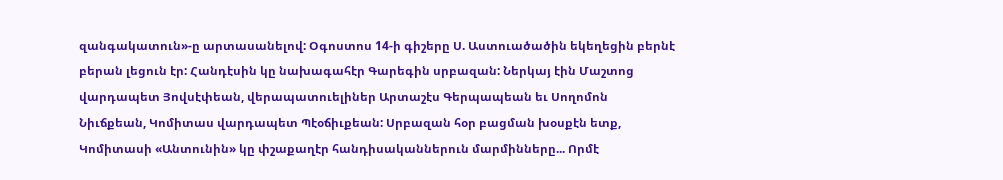զանգակատուն»-ը արտասանելով: Օգոստոս 14-ի գիշերը Ս. Աստուածածին եկեղեցին բերնէ բերան լեցուն էր: Հանդէսին կը նախագահէր Գարեգին սրբազան: Ներկայ էին Մաշտոց վարդապետ Յովսէփեան, վերապատուելիներ Արտաշէս Գերպապեան եւ Սողոմոն Նիւճքեան, Կոմիտաս վարդապետ Պէօճիւքեան: Սրբազան հօր բացման խօսքէն ետք, Կոմիտասի «Անտունին» կը փշաքաղէր հանդիսականներուն մարմինները... Որմէ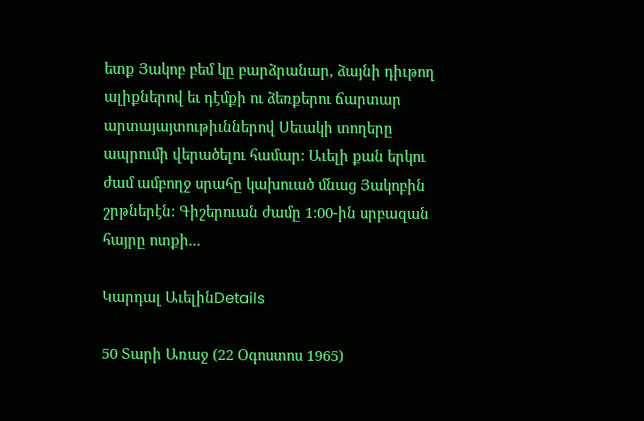ետք Յակոբ բեմ կը բարձրանար, ձայնի դիւթող ալիքներով եւ դէմքի ու ձեռքերու ճարտար արտայայտութիւններով Սեւակի տողերը ապրումի վերածելու համար: Աւելի քան երկու ժամ ամբողջ սրահը կախուած մնաց Յակոբին շրթներէն: Գիշերուան ժամը 1:00-ին սրբազան հայրը ոտքի...

Կարդալ ԱւելինDetails

50 Տարի Առաջ (22 Օգոստոս 1965)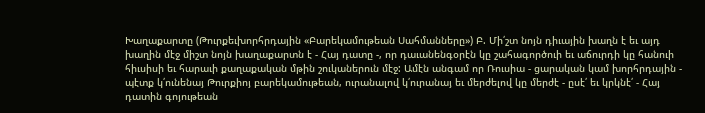Խաղաքարտը (Թուրքեւխորհրդային «Բարեկամութեան Սահմանները») Բ. Մի՛շտ նոյն դիւային խաղն է եւ այդ խաղին մէջ միշտ նոյն խաղաքարտն է - Հայ դատը -, որ դաւանենգօրէն կը շահագործուի եւ աճուրդի կը հանուի հիւսիսի եւ հարաւի քաղաքական մթին շուկաներուն մէջ: Ամէն անգամ որ Ռուսիա - ցարական կամ խորհրդային - պէտք կ՛ունենայ Թուրքիոյ բարեկամութեան, ուրանալով կ՛ուրանայ եւ մերժելով կը մերժէ - ըսէ՛ եւ կրկնէ՛ - Հայ դատին գոյութեան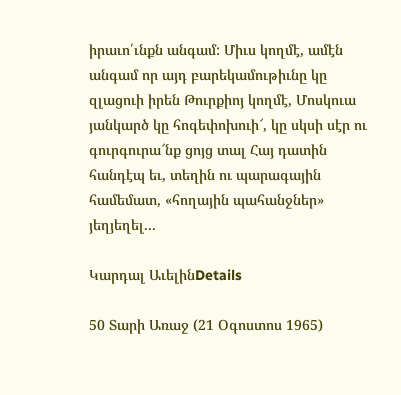իրաւո՛ւնքն անգամ: Միւս կողմէ, ամէն անգամ որ այդ բարեկամութիւնը կը զլացուի իրեն Թուրքիոյ կողմէ, Մոսկուա յանկարծ կը հոգեփոխուի՜, կը սկսի սէր ու գուրգուրա՜նք ցոյց տալ Հայ դատին հանդէպ եւ, տեղին ու պարագային համեմատ, «հողային պահանջներ» յեղյեղել...

Կարդալ ԱւելինDetails

50 Տարի Առաջ (21 Օգոստոս 1965)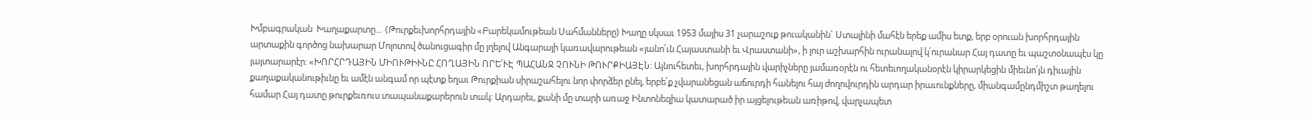Խմբագրական  Խաղաքարտը...  (Թուրքեւխորհրդային «Բարեկամութեան Սահմանները) Խաղը սկսաւ 1953 մայիս 31 չարաշուք թուականին` Ստալինի մահէն երեք ամիս ետք, երբ օրուան խորհրդային արտաքին գործոց նախարար Մոլոտով ծանուցագիր մը յղելով Անգարայի կառավարութեան «յանո՛ւն Հայաստանի եւ Վրաստանի», ի լուր աշխարհին ուրանալով կ՛ուրանար Հայ դատը եւ պաշտօնապէս կը յայտարարէր: «ԽՈՐՀՐԴԱՅԻՆ ՄԻՈՒԹԻՒՆԸ ՀՈՂԱՅԻՆ ՈՐԵ՛ՒԷ ՊԱՀԱՆՋ ՉՈՒՆԻ ԹՈՒՐՔԻԱՅԷՆ: Այնուհետեւ, խորհրդային վարիչները յամառօրէն ու հետեւողականօրէն կիրարկեցին միեւնո՛յն դիւային քաղաքականութիւնը եւ ամէն անգամ որ պէտք եղաւ Թուրքիան սիրաշահելու նոր փորձեր ընել, երբե՛ք չվարանեցան աճուրդի հանելու հայ ժողովուրդին արդար իրաւունքները, միանգամընդմիշտ թաղելու համար Հայ դատը թուրքեւռուս տապանաքարերուն տակ: Արդարեւ, քանի մը տարի առաջ Ինտոնեզիա կատարած իր այցելութեան առիթով, վարչապետ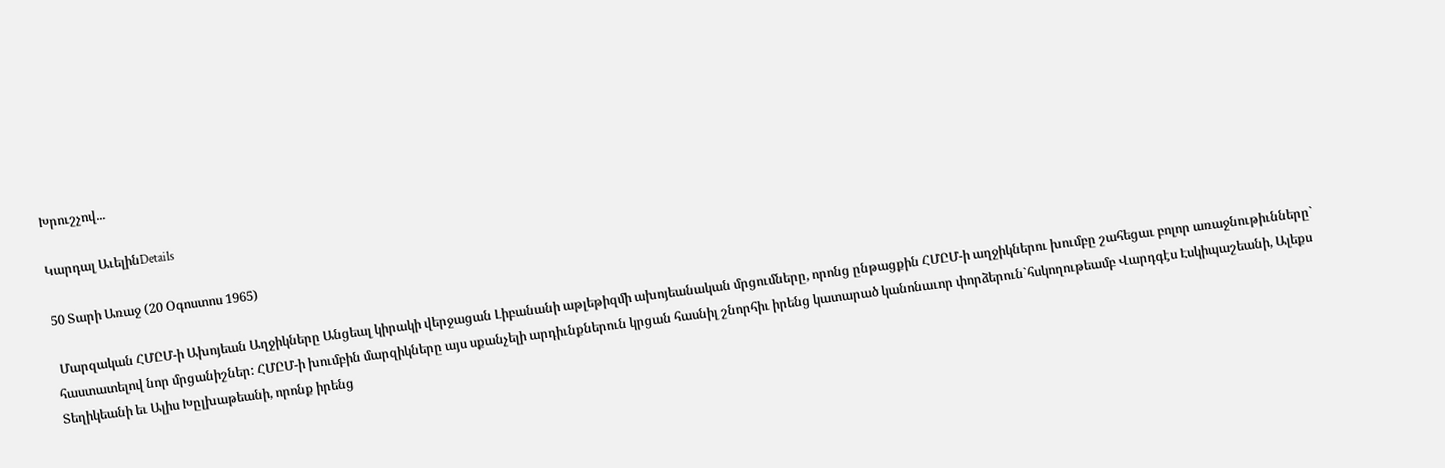Խրուշչով...

Կարդալ ԱւելինDetails

50 Տարի Առաջ (20 Օգոստոս 1965)

 Մարզական ՀՄԸՄ-ի Ախոյեան Աղջիկները Անցեալ կիրակի վերջացան Լիբանանի աթլեթիզմի ախոյեանական մրցումները, որոնց ընթացքին ՀՄԸՄ-ի աղջիկներու խումբը շահեցաւ բոլոր առաջնութիւնները` հաստատելով նոր մրցանիշներ: ՀՄԸՄ-ի խումբին մարզիկները այս սքանչելի արդիւնքներուն կրցան հասնիլ շնորհիւ իրենց կատարած կանոնաւոր փորձերուն`հսկողութեամբ Վարդգէս Էսկիպաշեանի, Ալեքս Տեղիկեանի եւ Ալիս Խըլխաթեանի, որոնք իրենց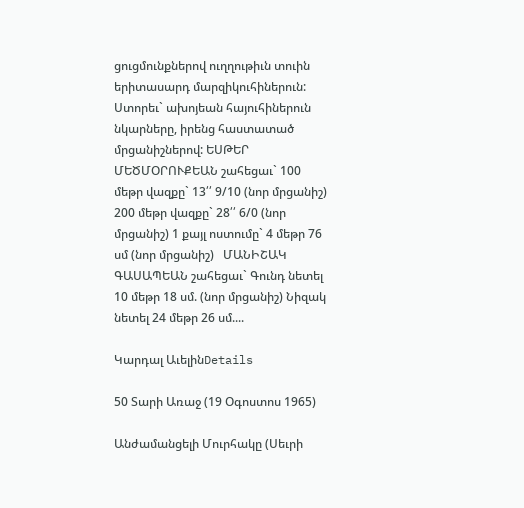ցուցմունքներով ուղղութիւն տուին երիտասարդ մարզիկուհիներուն: Ստորեւ` ախոյեան հայուհիներուն նկարները, իրենց հաստատած մրցանիշներով: ԵՍԹԵՐ ՄԵԾՄՕՐՈՒՔԵԱՆ շահեցաւ` 100 մեթր վազքը` 13՛՛ 9/10 (նոր մրցանիշ) 200 մեթր վազքը` 28՛՛ 6/0 (նոր մրցանիշ) 1 քայլ ոստումը` 4 մեթր 76 սմ (նոր մրցանիշ)   ՄԱՆԻՇԱԿ ԳԱՍԱՊԵԱՆ շահեցաւ` Գունդ նետել 10 մեթր 18 սմ. (նոր մրցանիշ) Նիզակ նետել 24 մեթր 26 սմ....

Կարդալ ԱւելինDetails

50 Տարի Առաջ (19 Օգոստոս 1965)

Անժամանցելի Մուրհակը (Սեւրի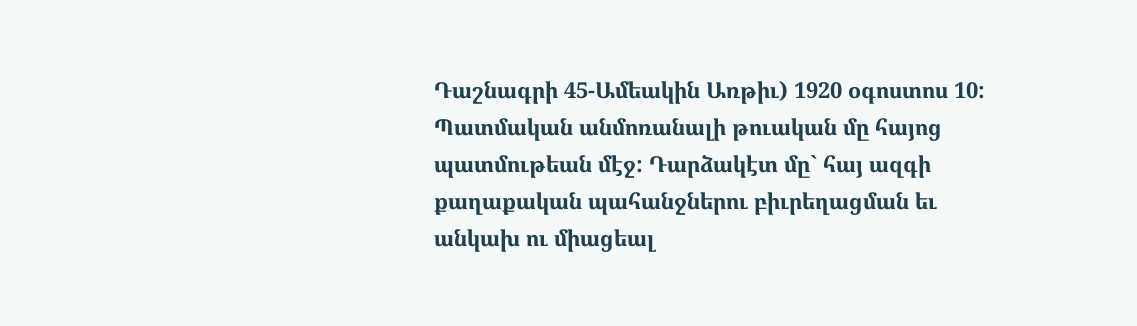Դաշնագրի 45-Ամեակին Առթիւ) 1920 օգոստոս 10: Պատմական անմոռանալի թուական մը հայոց պատմութեան մէջ: Դարձակէտ մը` հայ ազգի քաղաքական պահանջներու բիւրեղացման եւ անկախ ու միացեալ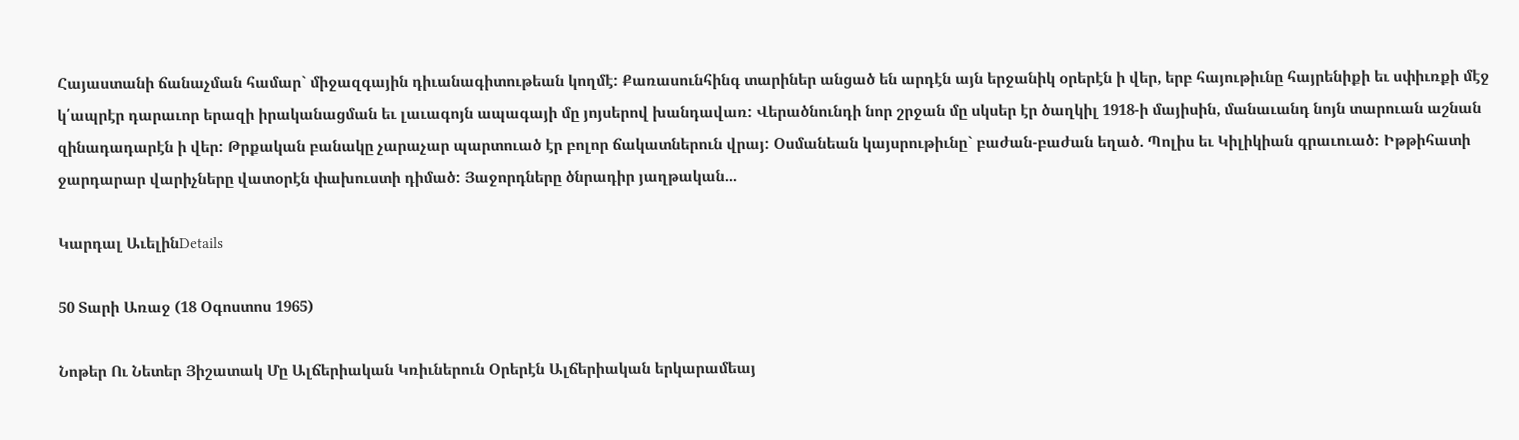Հայաստանի ճանաչման համար` միջազգային դիւանագիտութեան կողմէ: Քառասունհինգ տարիներ անցած են արդէն այն երջանիկ օրերէն ի վեր, երբ հայութիւնը հայրենիքի եւ սփիւռքի մէջ կ՛ապրէր դարաւոր երազի իրականացման եւ լաւագոյն ապագայի մը յոյսերով խանդավառ: Վերածնունդի նոր շրջան մը սկսեր էր ծաղկիլ 1918-ի մայիսին, մանաւանդ նոյն տարուան աշնան զինադադարէն ի վեր: Թրքական բանակը չարաչար պարտուած էր բոլոր ճակատներուն վրայ: Օսմանեան կայսրութիւնը` բաժան-բաժան եղած. Պոլիս եւ Կիլիկիան գրաւուած: Իթթիհատի ջարդարար վարիչները վատօրէն փախուստի դիմած: Յաջորդները ծնրադիր յաղթական...

Կարդալ ԱւելինDetails

50 Տարի Առաջ (18 Oգոստոս 1965)

Նոթեր Ու Նետեր Յիշատակ Մը Ալճերիական Կռիւներուն Օրերէն Ալճերիական երկարամեայ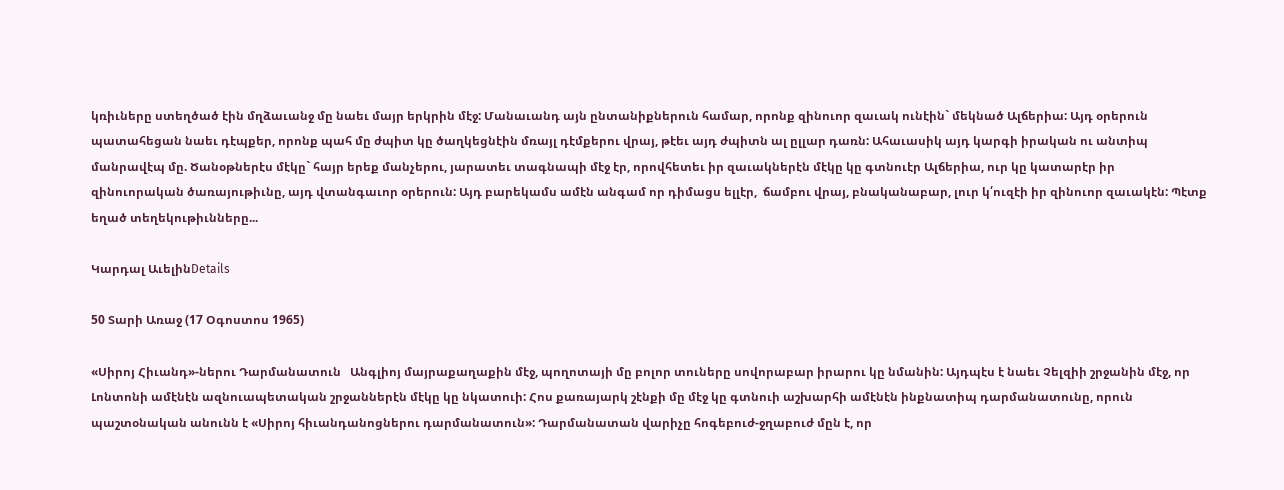կռիւները ստեղծած էին մղձաւանջ մը նաեւ մայր երկրին մէջ: Մանաւանդ այն ընտանիքներուն համար, որոնք զինուոր զաւակ ունէին` մեկնած Ալճերիա: Այդ օրերուն պատահեցան նաեւ դէպքեր, որոնք պահ մը ժպիտ կը ծաղկեցնէին մռայլ դէմքերու վրայ, թէեւ այդ ժպիտն ալ ըլլար դառն: Ահաւասիկ այդ կարգի իրական ու անտիպ մանրավէպ մը. Ծանօթներէս մէկը` հայր երեք մանչերու, յարատեւ տագնապի մէջ էր, որովհետեւ իր զաւակներէն մէկը կը գտնուէր Ալճերիա, ուր կը կատարէր իր զինուորական ծառայութիւնը, այդ վտանգաւոր օրերուն: Այդ բարեկամս ամէն անգամ որ դիմացս ելլէր,  ճամբու վրայ, բնականաբար, լուր կ՛ուզէի իր զինուոր զաւակէն: Պէտք եղած տեղեկութիւնները...

Կարդալ ԱւելինDetails

50 Տարի Առաջ (17 Օգոստոս 1965)

«Սիրոյ Հիւանդ»-ներու Դարմանատուն   Անգլիոյ մայրաքաղաքին մէջ, պողոտայի մը բոլոր տուները սովորաբար իրարու կը նմանին: Այդպէս է նաեւ Չելզիի շրջանին մէջ, որ Լոնտոնի ամէնէն ազնուապետական շրջաններէն մէկը կը նկատուի: Հոս քառայարկ շէնքի մը մէջ կը գտնուի աշխարհի ամէնէն ինքնատիպ դարմանատունը, որուն պաշտօնական անունն է «Սիրոյ հիւանդանոցներու դարմանատուն»: Դարմանատան վարիչը հոգեբուժ-ջղաբուժ մըն է, որ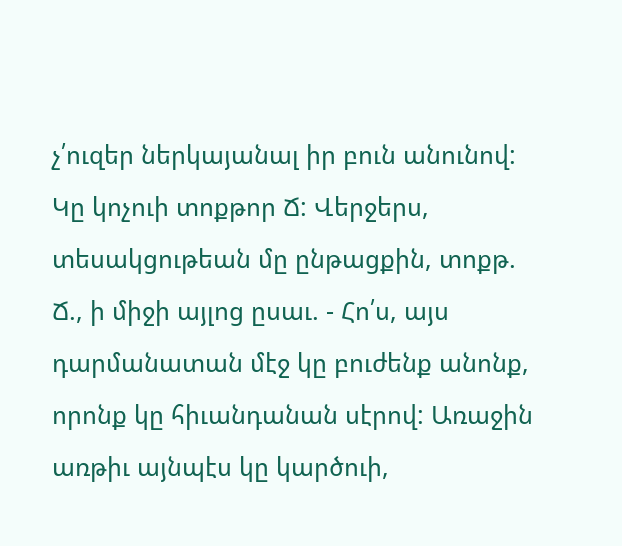չ՛ուզեր ներկայանալ իր բուն անունով: Կը կոչուի տոքթոր Ճ: Վերջերս, տեսակցութեան մը ընթացքին, տոքթ. Ճ., ի միջի այլոց ըսաւ. - Հո՛ս, այս դարմանատան մէջ կը բուժենք անոնք, որոնք կը հիւանդանան սէրով: Առաջին առթիւ այնպէս կը կարծուի,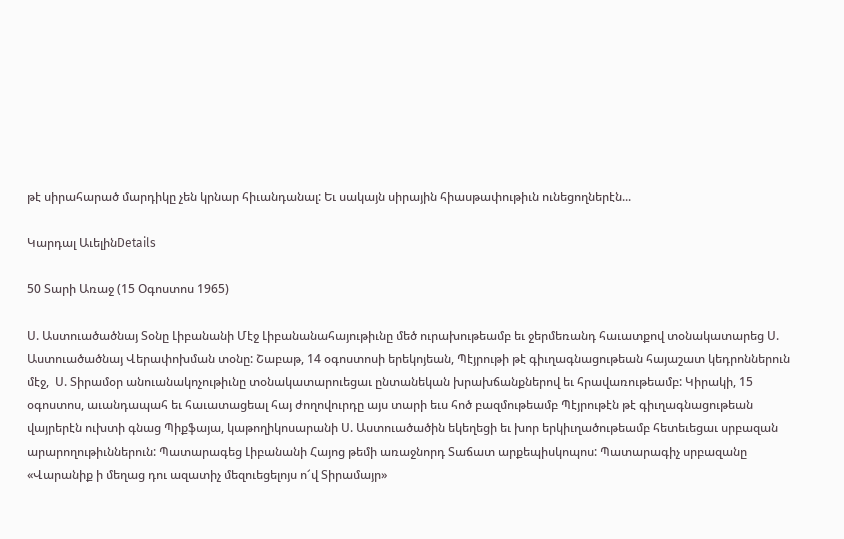թէ սիրահարած մարդիկը չեն կրնար հիւանդանալ: Եւ սակայն սիրային հիասթափութիւն ունեցողներէն...

Կարդալ ԱւելինDetails

50 Տարի Առաջ (15 Օգոստոս 1965)

Ս. Աստուածածնայ Տօնը Լիբանանի Մէջ Լիբանանահայութիւնը մեծ ուրախութեամբ եւ ջերմեռանդ հաւատքով տօնակատարեց Ս. Աստուածածնայ Վերափոխման տօնը: Շաբաթ, 14 օգոստոսի երեկոյեան, Պէյրութի թէ գիւղագնացութեան հայաշատ կեդրոններուն մէջ,  Ս. Տիրամօր անուանակոչութիւնը տօնակատարուեցաւ ընտանեկան խրախճանքներով եւ հրավառութեամբ: Կիրակի, 15 օգոստոս, աւանդապահ եւ հաւատացեալ հայ ժողովուրդը այս տարի եւս հոծ բազմութեամբ Պէյրութէն թէ գիւղագնացութեան վայրերէն ուխտի գնաց Պիքֆայա, կաթողիկոսարանի Ս. Աստուածածին եկեղեցի եւ խոր երկիւղածութեամբ հետեւեցաւ սրբազան արարողութիւններուն: Պատարագեց Լիբանանի Հայոց թեմի առաջնորդ Տաճատ արքեպիսկոպոս: Պատարագիչ սրբազանը «Վարանիք ի մեղաց դու ազատիչ մեզուեցելոյս ո՜վ Տիրամայր»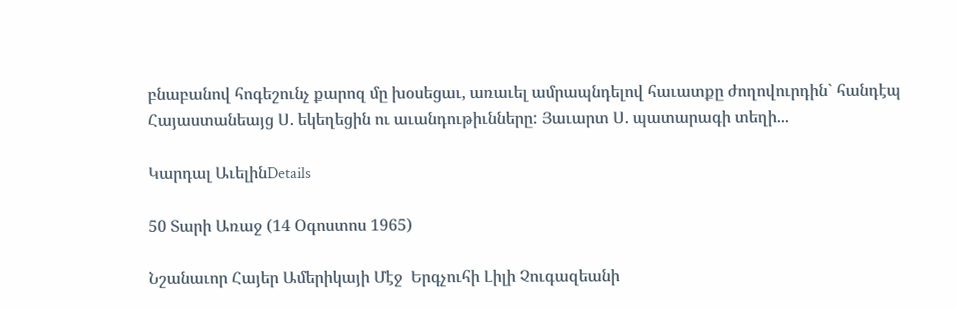բնաբանով հոգեշունչ քարոզ մը խօսեցաւ, առաւել ամրապնդելով հաւատքը ժողովուրդին` հանդէպ Հայաստանեայց Ս. եկեղեցին ու աւանդութիւնները: Յաւարտ Ս. պատարագի տեղի...

Կարդալ ԱւելինDetails

50 Տարի Առաջ (14 Օգոստոս 1965)

Նշանաւոր Հայեր Ամերիկայի Մէջ  Երգչուհի Լիլի Չուգազեանի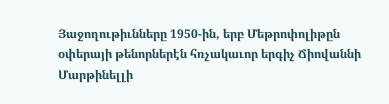Յաջողութիւնները 1950-ին, երբ Մեթրոփոլիթըն օփերայի թենորներէն հռչակաւոր երգիչ Ճիովաննի Մարթինելլի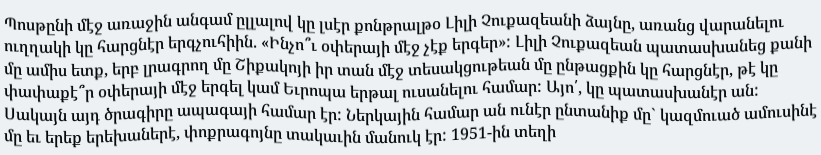Պոսթընի մէջ առաջին անգամ ըլլալով կը լսէր քոնթրալթօ Լիլի Չուքազեանի ձայնը, առանց վարանելու ուղղակի կը հարցնէր երգչուհիին. «Ինչո՞ւ օփերայի մէջ չէք երգեր»: Լիլի Չուքազեան պատասխանեց քանի մը ամիս ետք, երբ լրագրող մը Շիքակոյի իր տան մէջ տեսակցութեան մը ընթացքին կը հարցնէր, թէ կը փափաքէ՞ր օփերայի մէջ երգել կամ Եւրոպա երթալ ուսանելու համար: Այո՛, կը պատասխանէր ան: Սակայն այդ ծրագիրը ապագայի համար էր: Ներկային համար ան ունէր ընտանիք մը` կազմուած ամուսինէ մը եւ երեք երեխաներէ, փոքրագոյնը տակաւին մանուկ էր: 1951-ին տեղի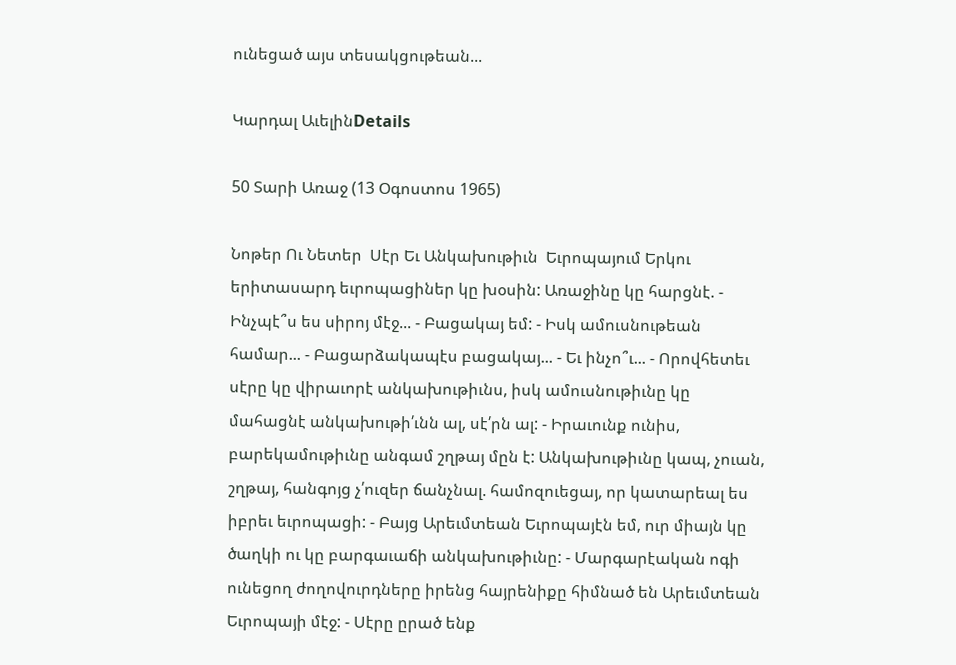ունեցած այս տեսակցութեան...

Կարդալ ԱւելինDetails

50 Տարի Առաջ (13 Օգոստոս 1965)

Նոթեր Ու Նետեր  Սէր Եւ Անկախութիւն  Եւրոպայում Երկու երիտասարդ եւրոպացիներ կը խօսին: Առաջինը կը հարցնէ. - Ինչպէ՞ս ես սիրոյ մէջ... - Բացակայ եմ: - Իսկ ամուսնութեան համար... - Բացարձակապէս բացակայ... - Եւ ինչո՞ւ... - Որովհետեւ սէրը կը վիրաւորէ անկախութիւնս, իսկ ամուսնութիւնը կը մահացնէ անկախութի՛ւնն ալ, սէ՛րն ալ: - Իրաւունք ունիս, բարեկամութիւնը անգամ շղթայ մըն է: Անկախութիւնը կապ, չուան, շղթայ, հանգոյց չ՛ուզեր ճանչնալ. համոզուեցայ, որ կատարեալ ես իբրեւ եւրոպացի: - Բայց Արեւմտեան Եւրոպայէն եմ, ուր միայն կը ծաղկի ու կը բարգաւաճի անկախութիւնը: - Մարգարէական ոգի ունեցող ժողովուրդները իրենց հայրենիքը հիմնած են Արեւմտեան Եւրոպայի մէջ: - Սէրը ըրած ենք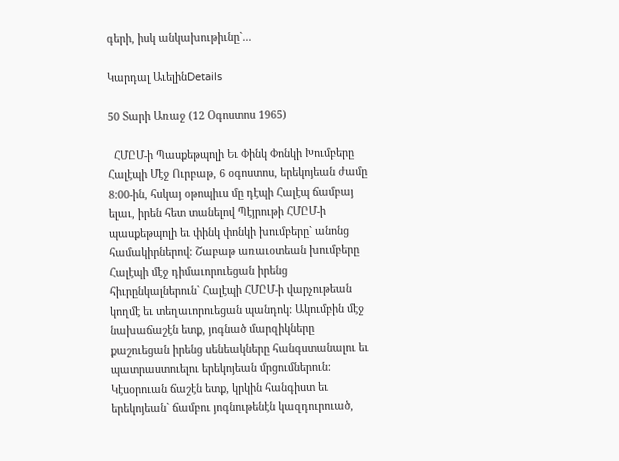գերի, իսկ անկախութիւնը`...

Կարդալ ԱւելինDetails

50 Տարի Առաջ (12 Օգոստոս 1965)

  ՀՄԸՄ-ի Պասքեթպոլի Եւ Փինկ Փոնկի Խումբերը Հալէպի Մէջ Ուրբաթ, 6 օգոստոս, երեկոյեան ժամը 8:00-ին, հսկայ օթոպիւս մը դէպի Հալէպ ճամբայ ելաւ, իրեն հետ տանելով Պէյրութի ՀՄԸՄ-ի պասքեթպոլի եւ փինկ փոնկի խումբերը` անոնց համակիրներով: Շաբաթ առաւօտեան խումբերը Հալէպի մէջ դիմաւորուեցան իրենց հիւրընկալներուն` Հալէպի ՀՄԸՄ-ի վարչութեան կողմէ եւ տեղաւորուեցան պանդոկ: Ակումբին մէջ նախաճաշէն ետք, յոգնած մարզիկները քաշուեցան իրենց սենեակները հանգստանալու եւ պատրաստուելու երեկոյեան մրցումներուն: Կէսօրուան ճաշէն ետք, կրկին հանգիստ եւ երեկոյեան` ճամբու յոգնութենէն կազդուրուած,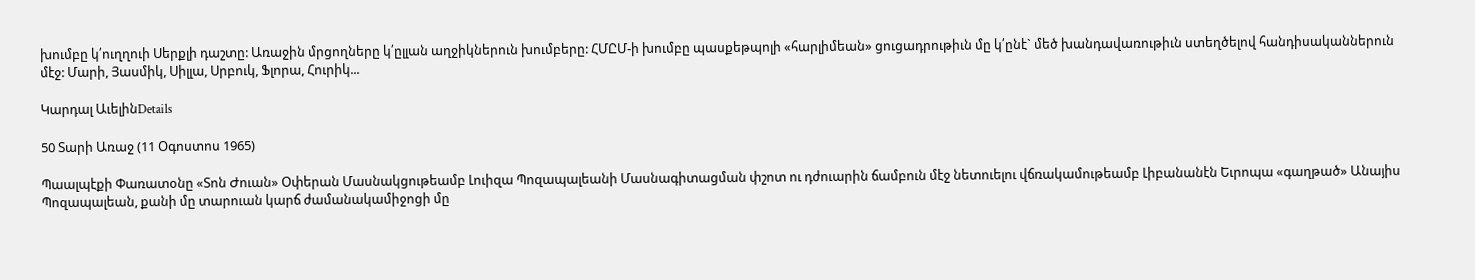խումբը կ՛ուղղուի Սերքլի դաշտը: Առաջին մրցողները կ՛ըլլան աղջիկներուն խումբերը: ՀՄԸՄ-ի խումբը պասքեթպոլի «հարլիմեան» ցուցադրութիւն մը կ՛ընէ` մեծ խանդավառութիւն ստեղծելով հանդիսականներուն մէջ: Մարի, Յասմիկ, Սիլլա, Սրբուկ, Ֆլորա, Հուրիկ...

Կարդալ ԱւելինDetails

50 Տարի Առաջ (11 Օգոստոս 1965)

Պաալպէքի Փառատօնը «Տոն Ժուան» Օփերան Մասնակցութեամբ Լուիզա Պոզապալեանի Մասնագիտացման փշոտ ու դժուարին ճամբուն մէջ նետուելու վճռակամութեամբ Լիբանանէն Եւրոպա «գաղթած» Անայիս Պոզապալեան, քանի մը տարուան կարճ ժամանակամիջոցի մը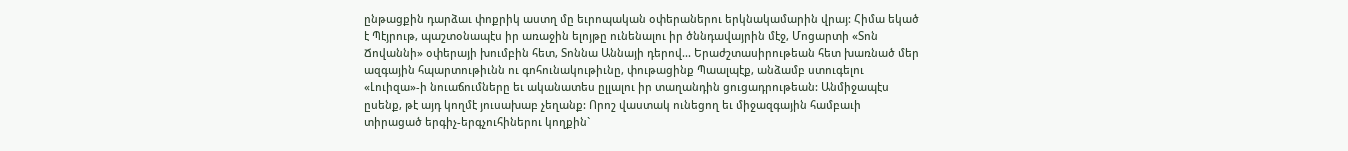ընթացքին դարձաւ փոքրիկ աստղ մը եւրոպական օփերաներու երկնակամարին վրայ: Հիմա եկած է Պէյրութ, պաշտօնապէս իր առաջին ելոյթը ունենալու իր ծննդավայրին մէջ, Մոցարտի «Տոն Ճովաննի» օփերայի խումբին հետ, Տոննա Աննայի դերով... Երաժշտասիրութեան հետ խառնած մեր ազգային հպարտութիւնն ու գոհունակութիւնը, փութացինք Պաալպէք, անձամբ ստուգելու «Լուիզա»-ի նուաճումները եւ ականատես ըլլալու իր տաղանդին ցուցադրութեան: Անմիջապէս ըսենք, թէ այդ կողմէ յուսախաբ չեղանք: Որոշ վաստակ ունեցող եւ միջազգային համբաւի տիրացած երգիչ-երգչուհիներու կողքին`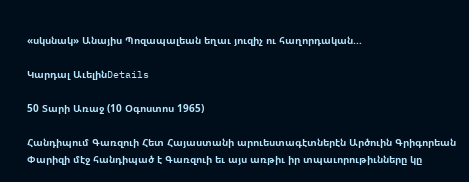«սկսնակ» Անայիս Պոզապալեան եղաւ յուզիչ ու հաղորդական...

Կարդալ ԱւելինDetails

50 Տարի Առաջ (10 Օգոստոս 1965)

Հանդիպում Գառզուի Հետ Հայաստանի արուեստագէտներէն Արծուին Գրիգորեան Փարիզի մէջ հանդիպած է Գառզուի եւ այս առթիւ իր տպաւորութիւնները կը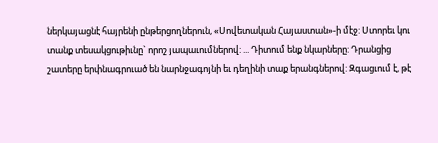ներկայացնէ հայրենի ընթերցողներուն, «Սովետական Հայաստան»-ի մէջ: Ստորեւ կու տանք տեսակցութիւնը` որոշ յապաւումներով: ... Դիտում ենք նկարները: Դրանցից շատերը երփնագրուած են նարնջագոյնի եւ դեղինի տաք երանգներով: Զգացւում է, թէ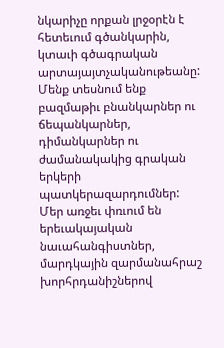նկարիչը որքան լրջօրէն է հետեւում գծանկարին, կտաւի գծագրական արտայայտչականութեանը: Մենք տեսնում ենք բազմաթիւ բնանկարներ ու ճեպանկարներ, դիմանկարներ ու ժամանակակից գրական երկերի պատկերազարդումներ:  Մեր առջեւ փռւում են երեւակայական նաւահանգիստներ, մարդկային զարմանահրաշ խորհրդանիշներով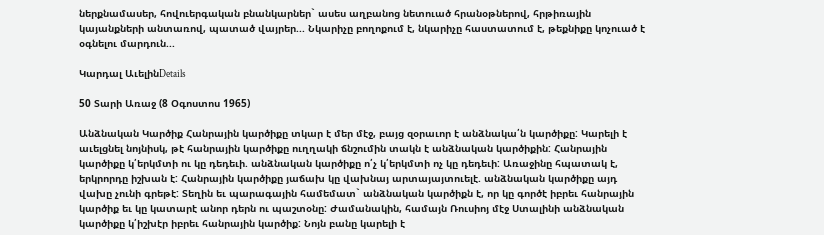ներքնամասեր, հովուերգական բնանկարներ` ասես աղբանոց նետուած հրանօթներով, հրթիռային կայանքների անտառով, պատած վայրեր... Նկարիչը բողոքում է, նկարիչը հաստատում է, թեքնիքը կոչուած է օգնելու մարդուն...

Կարդալ ԱւելինDetails

50 Տարի Առաջ (8 Օգոստոս 1965)

Անձնական Կարծիք Հանրային կարծիքը տկար է մեր մէջ, բայց զօրաւոր է անձնակա՛ն կարծիքը: Կարելի է աւելցնել նոյնիսկ, թէ հանրային կարծիքը ուղղակի ճնշումին տակն է անձնական կարծիքին: Հանրային կարծիքը կ՛երկմտի ու կը դեդեւի. անձնական կարծիքը ո՛չ կ՛երկմտի ոչ կը դեդեւի: Առաջինը հպատակ է, երկրորդը իշխան է: Հանրային կարծիքը յաճախ կը վախնայ արտայայտուելէ. անձնական կարծիքը այդ վախը չունի գրեթէ: Տեղին եւ պարագային համեմատ` անձնական կարծիքն է, որ կը գործէ իբրեւ հանրային կարծիք եւ կը կատարէ անոր դերն ու պաշտօնը: Ժամանակին, համայն Ռուսիոյ մէջ Ստալինի անձնական կարծիքը կ՛իշխէր իբրեւ հանրային կարծիք: Նոյն բանը կարելի է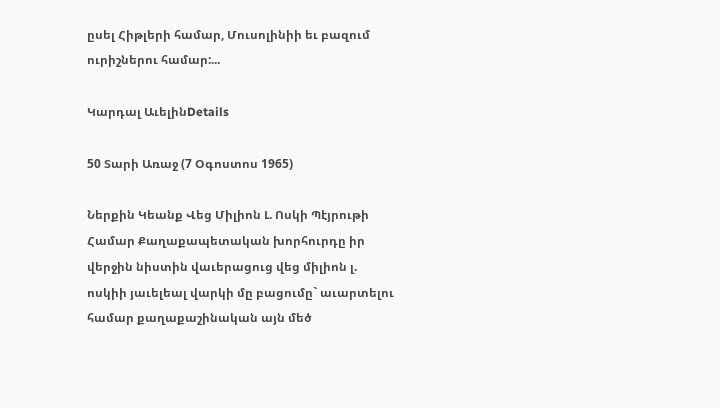ըսել Հիթլերի համար, Մուսոլինիի եւ բազում ուրիշներու համար:...

Կարդալ ԱւելինDetails

50 Տարի Առաջ (7 Օգոստոս 1965)

Ներքին Կեանք Վեց Միլիոն Լ. Ոսկի Պէյրութի Համար Քաղաքապետական խորհուրդը իր վերջին նիստին վաւերացուց վեց միլիոն լ. ոսկիի յաւելեալ վարկի մը բացումը` աւարտելու համար քաղաքաշինական այն մեծ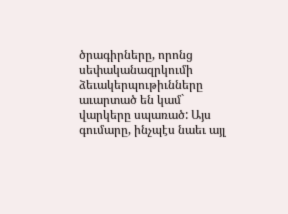ծրագիրները, որոնց սեփականազրկումի ձեւակերպութիւնները աւարտած են կամ` վարկերը սպառած: Այս գումարը, ինչպէս նաեւ այլ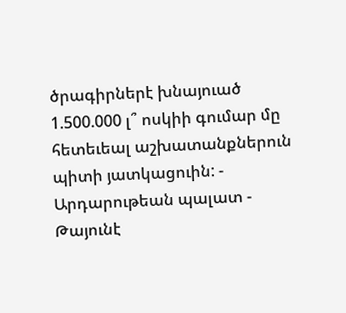ծրագիրներէ խնայուած 1.500.000 լ՞ ոսկիի գումար մը հետեւեալ աշխատանքներուն պիտի յատկացուին: - Արդարութեան պալատ - Թայունէ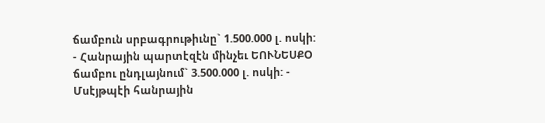ճամբուն սրբագրութիւնը` 1.500.000 լ. ոսկի: - Հանրային պարտէզէն մինչեւ ԵՈՒՆԵՍՔՕ ճամբու ընդլայնում` 3.500.000 լ. ոսկի: - Մսէյթպէի հանրային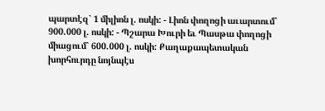պարտէզ` 1 միլիոն լ. ոսկի: - Լիոն փողոցի աւարտում` 900.000 լ. ոսկի: - Պշարա Խուրի եւ Պասթա փողոցի միացում` 600.000 լ. ոսկի: Քաղաքապետական խորհուրդը նոյնպէս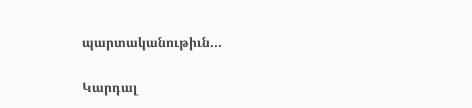պարտականութիւն...

Կարդալ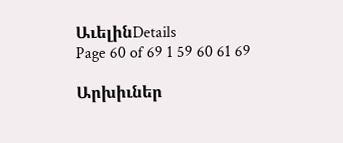ԱւելինDetails
Page 60 of 69 1 59 60 61 69

Արխիւներ